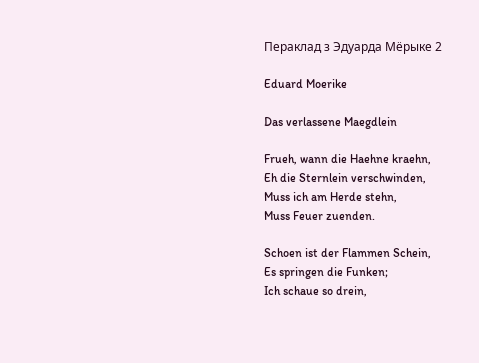Пераклад з Эдуарда Мёрыке 2

Eduard Moerike

Das verlassene Maegdlein

Frueh, wann die Haehne kraehn,
Eh die Sternlein verschwinden,
Muss ich am Herde stehn,
Muss Feuer zuenden.

Schoen ist der Flammen Schein,
Es springen die Funken;
Ich schaue so drein,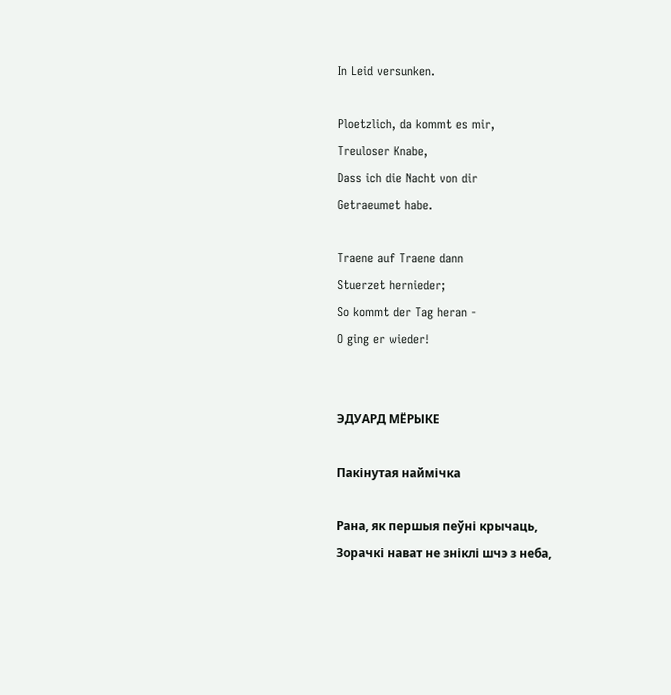In Leid versunken.

Ploetzlich, da kommt es mir,
Treuloser Knabe,
Dass ich die Nacht von dir
Getraeumet habe.

Traene auf Traene dann
Stuerzet hernieder;
So kommt der Tag heran -
O ging er wieder!


ЭДУАРД МЁРЫКЕ

Пакінутая наймічка

Рана, як першыя пеўні крычаць,
Зорачкі нават не зніклі шчэ з неба,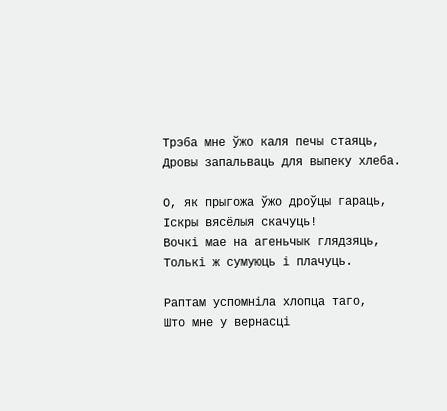Трэба мне ўжо каля печы стаяць,
Дровы запальваць для выпеку хлеба.

О, як прыгожа ўжо дроўцы гараць,
Іскры вясёлыя скачуць!
Вочкі мае на агеньчык глядзяць,
Толькі ж сумуюць і плачуць.

Раптам успомніла хлопца таго,
Што мне у вернасці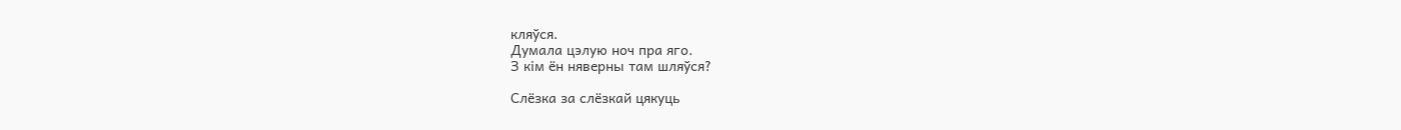кляўся.
Думала цэлую ноч пра яго.
З кім ён няверны там шляўся?

Слёзка за слёзкай цякуць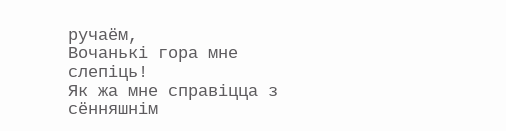ручаём,
Вочанькі гора мне слепіць!
Як жа мне cправіцца з сённяшнім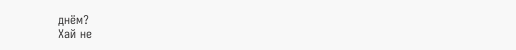днём?
Хай не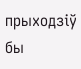прыходзіў бы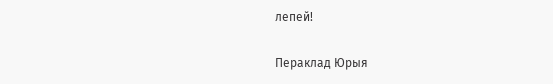лепей!

Пераклад Юрыя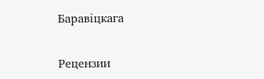Баравіцкага


Рецензии